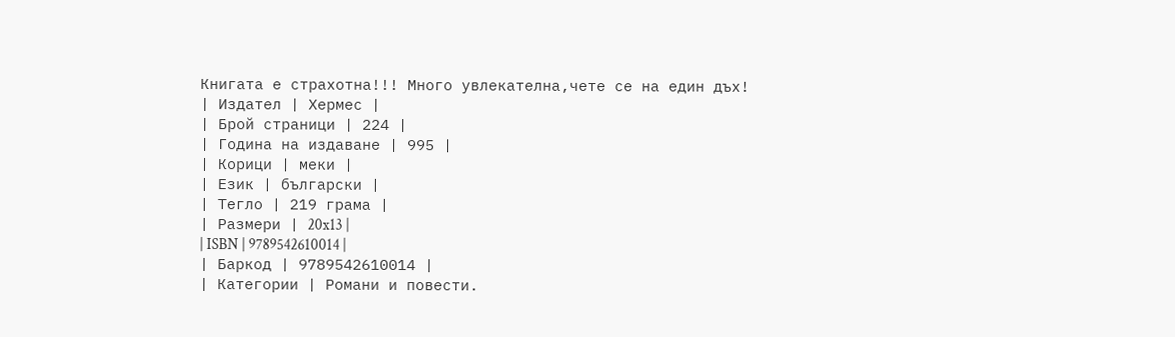Книгата е страхотна!!! Много увлекателна,чете се на един дъх!
| Издател | Хермес |
| Брой страници | 224 |
| Година на издаване | 995 |
| Корици | меки |
| Език | български |
| Тегло | 219 грама |
| Размери | 20x13 |
| ISBN | 9789542610014 |
| Баркод | 9789542610014 |
| Категории | Романи и повести.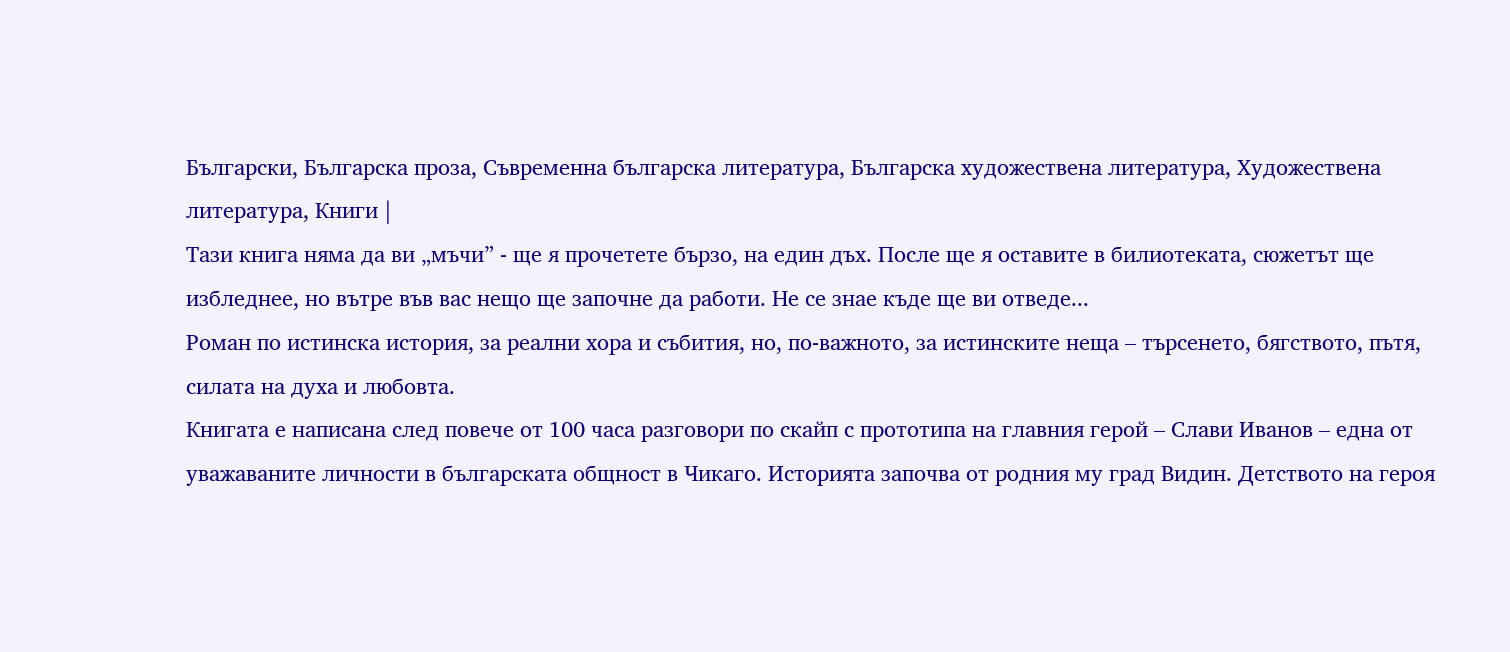Български, Българска проза, Съвременна българска литература, Българска художествена литература, Художествена литература, Книги |
Тази книга няма да ви „мъчи” - ще я прочетете бързо, на един дъх. После ще я оставите в билиотеката, сюжетът ще избледнее, но вътре във вас нещо ще започне да работи. Не се знае къде ще ви отведе...
Роман по истинска история, за реални хора и събития, но, по-важното, за истинските неща – търсенето, бягството, пътя, силата на духа и любовта.
Книгата е написана след повече от 100 часа разговори по скайп с прототипа на главния герой – Слави Иванов – една от уважаваните личности в българската общност в Чикаго. Историята започва от родния му град Видин. Детството на героя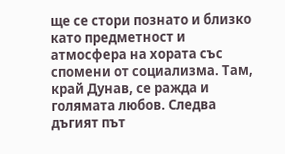ще се стори познато и близко като предметност и атмосфера на хората със спомени от социализма. Там, край Дунав, се ражда и голямата любов. Следва дъгият път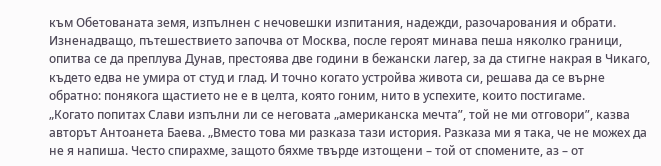към Обетованата земя, изпълнен с нечовешки изпитания, надежди, разочарования и обрати. Изненадващо, пътешествието започва от Москва, после героят минава пеша няколко граници, опитва се да преплува Дунав, престоява две години в бежански лагер, за да стигне накрая в Чикаго, където едва не умира от студ и глад. И точно когато устройва живота си, решава да се върне обратно: понякога щастието не е в целта, която гоним, нито в успехите, които постигаме.
„Когато попитах Слави изпълни ли се неговата „американска мечта”, той не ми отговори”, казва авторът Антоанета Баева. „Вместо това ми разказа тази история. Разказа ми я така, че не можех да не я напиша. Често спирахме, защото бяхме твърде изтощени – той от спомените, аз – от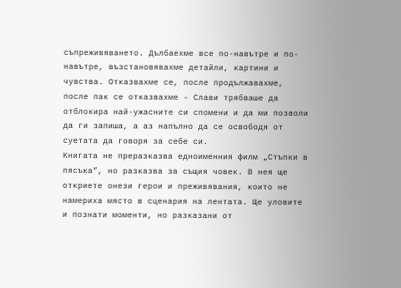съпреживяването. Дълбаехме все по-навътре и по-навътре, възстановявахме детайли, картини и чувства. Отказвахме се, после продължавахме, после пак се отказвахме – Слави трябваше да отблокира най-ужасните си спомени и да ми позволи да ги запиша, а аз напълно да се освободя от суетата да говоря за себе си.
Книгата не преразказва едноименния филм „Стъпки в пясъка”, но разказва за същия човек. В нея ще откриете онези герои и преживявания, които не намериха място в сценария на лентата. Ще уловите и познати моменти, но разказани от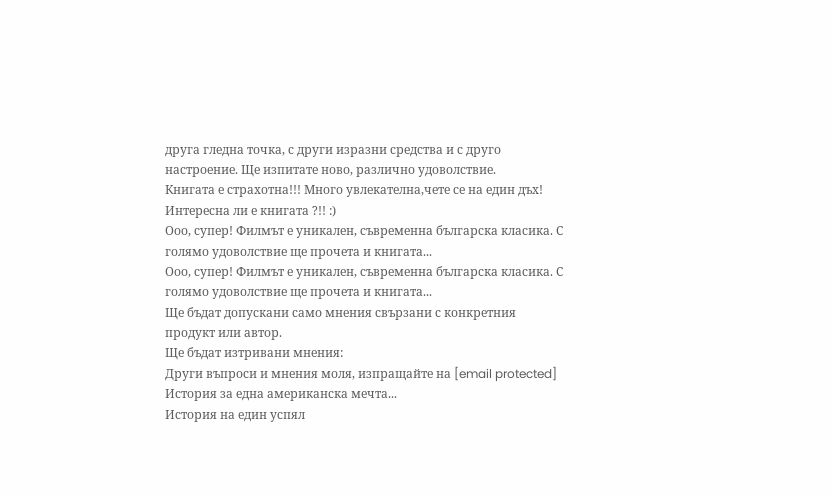друга гледна точка, с други изразни средства и с друго настроение. Ще изпитате ново, различно удоволствие.
Книгата е страхотна!!! Много увлекателна,чете се на един дъх!
Интересна ли е книгата ?!! :)
Ооо, супер! Филмът е уникален, съвременна българска класика. С голямо удоволствие ще прочета и книгата...
Ооо, супер! Филмът е уникален, съвременна българска класика. С голямо удоволствие ще прочета и книгата...
Ще бъдат допускани само мнения свързани с конкретния продукт или автор.
Ще бъдат изтривани мнения:
Други въпроси и мнения моля, изпращайте на [email protected]
История за една американска мечта...
История на един успял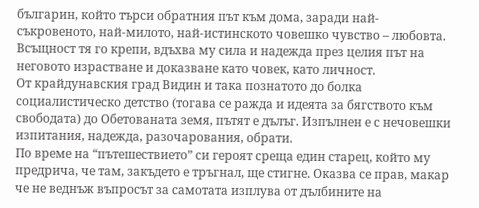българин, който търси обратния път към дома, заради най-съкровеното, най-милото, най-истинското човешко чувство – любовта. Всъщност тя го крепи, вдъхва му сила и надежда през целия път на неговото израстване и доказване като човек, като личност.
От крайдунавския град Видин и така познатото до болка социалистическо детство (тогава се ражда и идеята за бягството към свободата) до Обетованата земя, пътят е дълъг. Изпълнен е с нечовешки изпитания, надежда, разочарования, обрати.
По време на “пътешествието” си героят среща един старец, който му предрича, че там, закъдето е тръгнал, ще стигне. Оказва се прав, макар че не веднъж въпросът за самотата изплува от дълбините на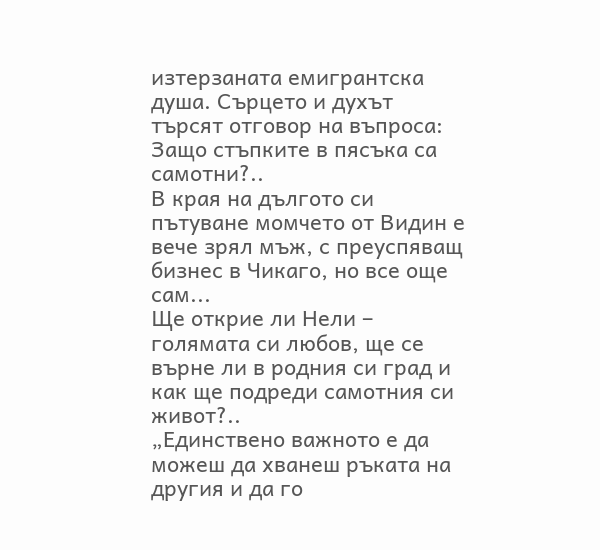изтерзаната емигрантска душа. Сърцето и духът търсят отговор на въпроса: Защо стъпките в пясъка са самотни?..
В края на дългото си пътуване момчето от Видин е вече зрял мъж, с преуспяващ бизнес в Чикаго, но все още сам...
Ще открие ли Нели – голямата си любов, ще се върне ли в родния си град и как ще подреди самотния си живот?..
„Единствено важното е да можеш да хванеш ръката на другия и да го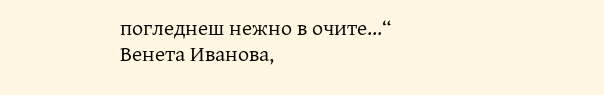погледнеш нежно в очите...“
Венета Иванова,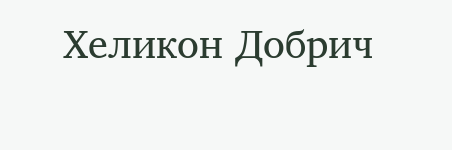Хеликон Добрич